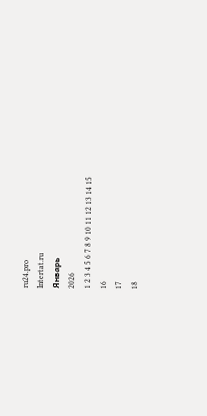ru24.pro
Intertat.ru
Январь
2026
1 2 3 4 5 6 7 8 9 10 11 12 13 14 15
16
17
18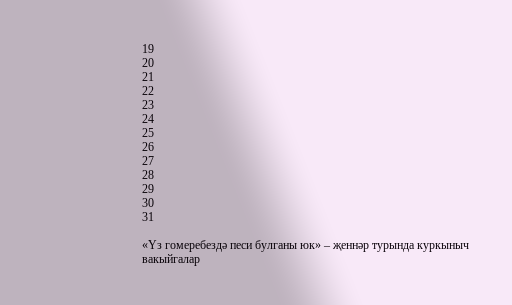19
20
21
22
23
24
25
26
27
28
29
30
31

«Үз гомеребездә песи булганы юк» – җеннәр турында куркыныч вакыйгалар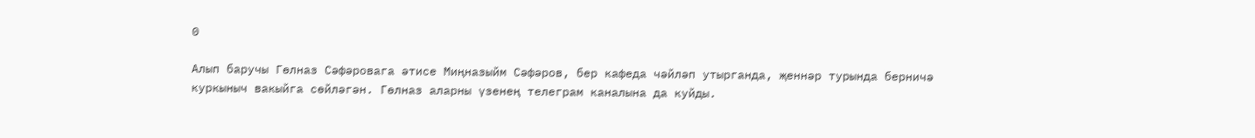0

Алып баручы Гөлназ Сәфәровага әтисе Миңназыйм Сәфәров, бер кафеда чәйләп утырганда, җеннәр турында берничә куркыныч вакыйга сөйләгән. Гөлназ аларны үзенең телеграм каналына да куйды.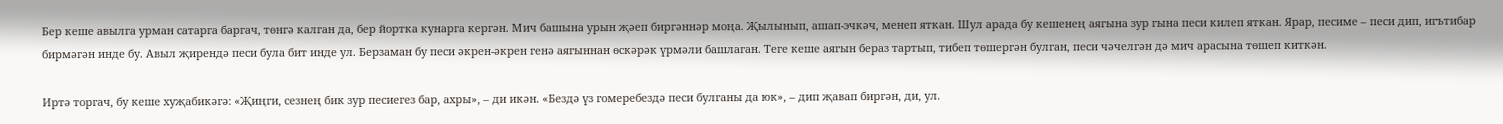Бер кеше авылга урман сатарга баргач, төнгә калган да, бер йортка кунарга кергән. Мич башына урын җәеп биргәннәр моңа. Җылынып, ашап-эчкәч, менеп яткан. Шул арада бу кешенең аягына зур гына песи килеп яткан. Ярар, песиме – песи дип, игътибар бирмәгән инде бу. Авыл җирендә песи була бит инде ул. Берзаман бу песи әкрен-әкрен генә аягыннан өскәрәк үрмәли башлаган. Теге кеше аягын бераз тартып, тибеп төшергән булган, песи чәчелгән дә мич арасына төшеп киткән.

Иртә торгач, бу кеше хуҗабикәгә: «Җиңги, сезнең бик зур песиегез бар, ахры», – ди икән. «Бездә үз гомеребездә песи булганы да юк», – дип җавап биргән, ди, ул.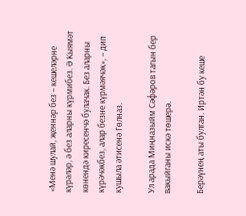«Менә шулай, җеннәр без – кешеләрне күрәләр, ә без аларны күрмибез. Ә Кыямәт көнендә киресенчә булачак. Без аларны күрәчәкбез, алар безне күрмәячәк», – дип кушыла әтисенә Гөлназ.

Ул арада Миңназыйм Сәфәров тагын бер вакыйганы искә төшерә.

Берәүнең аты булган. Иртән бу кеше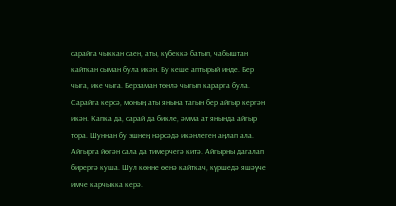сарайга чыккан саен, аты, күбеккә батып, чабыштан кайткан сыман була икән. Бу кеше аптырый инде. Бер чыга, ике чыга. Берзаман төнлә чыгып карарга була. Сарайга керсә, моның аты янына тагын бер айгыр кергән икән. Капка да, сарай да бикле, әмма ат янында айгыр тора. Шуннан бу эшнең нәрсәдә икәнлеген аңлап ала. Айгырга йөгән сала да тимерчегә китә. Айгырны дагалап бирергә куша. Шул көнне өенә кайткач, күршедә яшәүче имче карчыкка керә.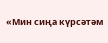«Мин сиңа күрсәтәм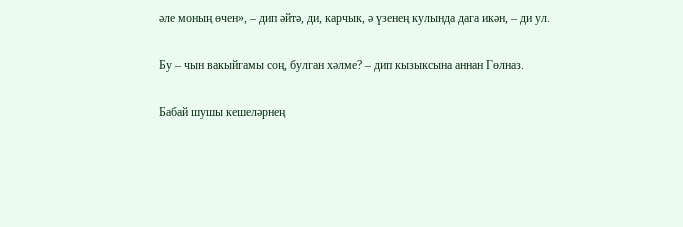әле моның өчен», – дип әйтә, ди, карчык, ә үзенең кулында дага икән, – ди ул.

Бу – чын вакыйгамы соң, булган хәлме? – дип кызыксына аннан Гөлназ.

Бабай шушы кешеләрнең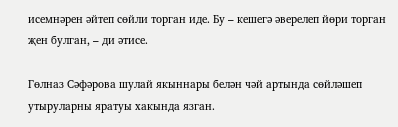исемнәрен әйтеп сөйли торган иде. Бу – кешегә әверелеп йөри торган җен булган, – ди әтисе.

Гөлназ Сәфәрова шулай якыннары белән чәй артында сөйләшеп утыруларны яратуы хакында язган.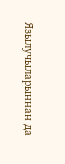Язылучыларыннан да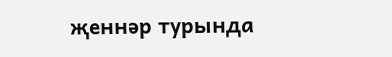җеннәр турында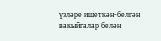үзләре ишеткән-белгән вакыйгалар белән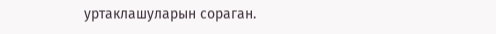уртаклашуларын сораган.